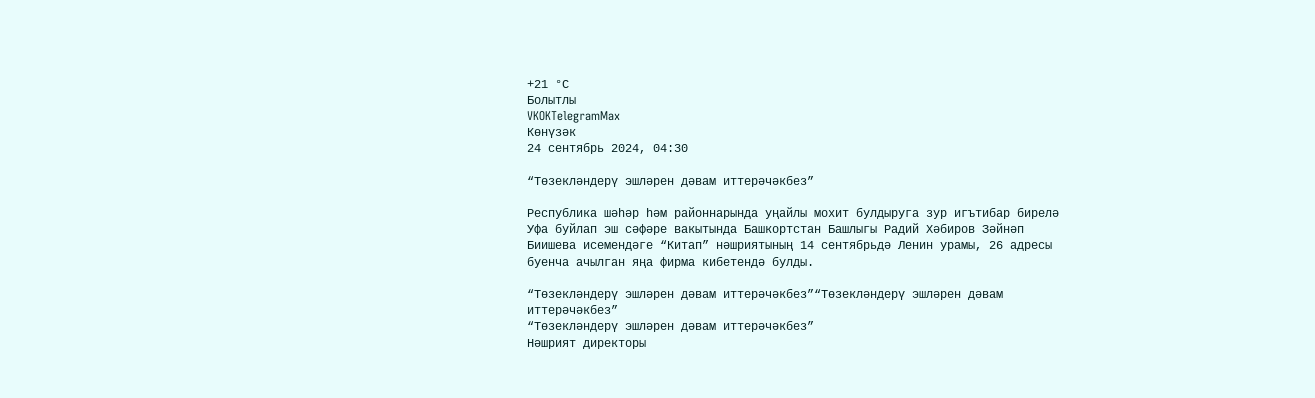+21 °С
Болытлы
VKOKTelegramMax
Көнүзәк
24 сентябрь 2024, 04:30

“Төзекләндерү эшләрен дәвам иттерәчәкбез”

Республика шәһәр һәм районнарында уңайлы мохит булдыруга зур игътибар бирелә Уфа буйлап эш сәфәре вакытында Башкортстан Башлыгы Радий Хәбиров Зәйнәп Биишева исемендәге “Китап” нәшриятының 14 сентябрьдә Ленин урамы, 26 адресы буенча ачылган яңа фирма кибетендә булды.

“Төзекләндерү эшләрен дәвам иттерәчәкбез”“Төзекләндерү эшләрен дәвам иттерәчәкбез”
“Төзекләндерү эшләрен дәвам иттерәчәкбез”
Нәшрият директоры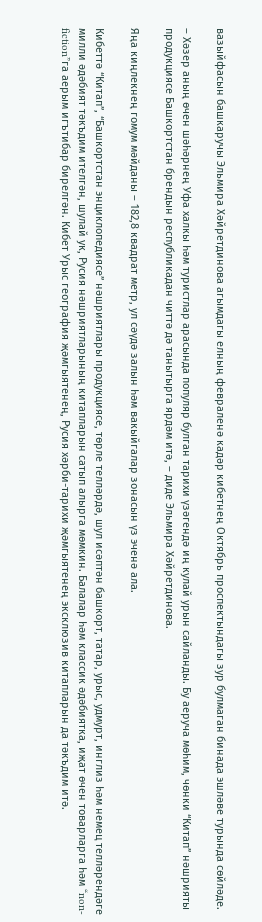вазыйфасын башкаручы Эльмира Хәйретдинова агымдагы елның февраленә кадәр кибетнең Октябрь проспектындагы зур булмаган бинада эшләве турында сөйләде.

– Хәзер аның өчен шәһәрнең Уфа халкы һәм туристлар арасында популяр булган тарихи үзәгендә иң кулай урын сайланды. Бу аеруча мөһим, чөнки “Китап” нәшрияты продукциясе Башкортстан брендын республикадан читтә дә танытырга ярдәм итә, – диде Эльмира Хәйретдинова.

Яңа киңлекнең гомум мәйданы – 182,8 квадрат метр, ул сәүдә залын һәм вакыйгалар зонасын үз эченә ала.

Кибеттә “Китап”, “Башкортстан энциклопедиясе” нәшриятлары продукциясе, төрле телләрдә, шул исәптән башкорт, татар, урыс, удмурт, инглиз һәм немец телләрендәге милли әдәбият тәкъдим ителгән, шулай ук, Русия нәшриятларының китапларын сатып алырга мөмкин. Балалар һәм классик әдәбиятка, иҗат өчен товарларга һәм “non-fiction”га аерым игътибар бирелгән. Кибет Урыс география җәмгыятенең, Русия хәрби-тарихи җәмгыятенең эксклюзив китапларын да тәкъдим итә.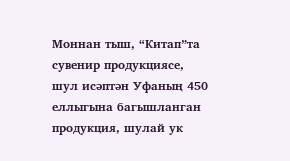Моннан тыш, “Китап”та сувенир продукциясе, шул исәптән Уфаның 450 еллыгына багышланган продукция, шулай ук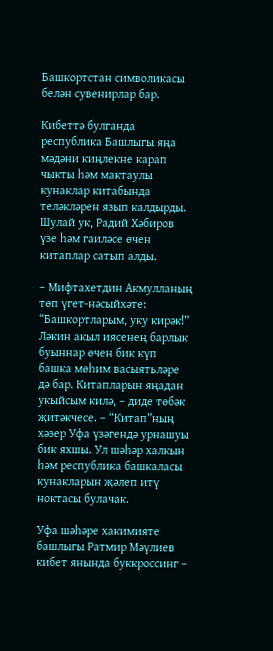Башкортстан символикасы белән сувенирлар бар.

Кибеттә булганда республика Башлыгы яңа мәдәни киңлекне карап чыкты һәм мактаулы кунаклар китабында теләкләрен язып калдырды. Шулай ук, Радий Хәбиров үзе һәм гаиләсе өчен китаплар сатып алды.

– Мифтахетдин Акмулланың төп үгет-нәсыйхәте: “Башкортларым, уку кирәк!” Ләкин акыл иясенең барлык буыннар өчен бик күп башка мөһим васыятьләре дә бар. Китапларын яңадан укыйсым килә, – диде төбәк җитәкчесе. – “Китап”ның хәзер Уфа үзәгендә урнашуы бик яхшы. Ул шәһәр халкын һәм республика башкаласы кунакларын җәлеп итү ноктасы булачак.

Уфа шәһәре хакимияте башлыгы Ратмир Мәүлиев кибет янында буккроссинг –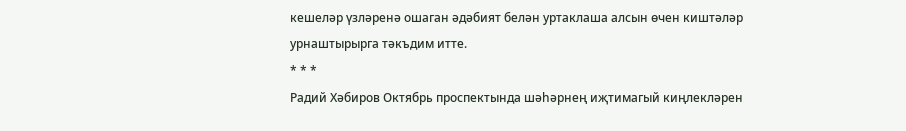кешеләр үзләренә ошаган әдәбият белән уртаклаша алсын өчен киштәләр урнаштырырга тәкъдим итте.
* * *
Радий Хәбиров Октябрь проспектында шәһәрнең иҗтимагый киңлекләрен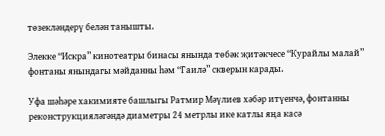төзекләндерү белән танышты.

Элекке “Искра” кинотеатры бинасы янында төбәк җитәкчесе “Курайлы малай” фонтаны янындагы мәйданны һәм “Гаилә” скверын карады.

Уфа шәһәре хакимияте башлыгы Ратмир Мәүлиев хәбәр итүенчә, фонтанны реконструкцияләгәндә диаметры 24 метрлы ике катлы яңа касә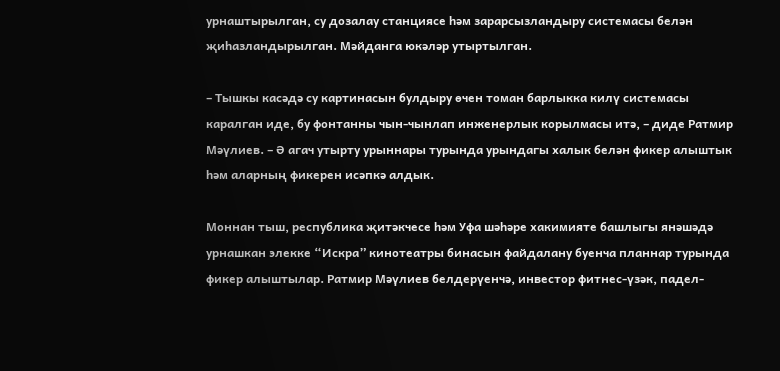урнаштырылган, су дозалау станциясе һәм зарарсызландыру системасы белән җиһазландырылган. Мәйданга юкәләр утыртылган.

– Тышкы касәдә су картинасын булдыру өчен томан барлыкка килү системасы каралган иде, бу фонтанны чын-чынлап инженерлык корылмасы итә, – диде Ратмир Мәүлиев. – Ә агач утырту урыннары турында урындагы халык белән фикер алыштык һәм аларның фикерен исәпкә алдык.

Моннан тыш, республика җитәкчесе һәм Уфа шәһәре хакимияте башлыгы янәшәдә урнашкан элекке “Искра” кинотеатры бинасын файдалану буенча планнар турында фикер алыштылар. Ратмир Мәүлиев белдерүенчә, инвестор фитнес-үзәк, падел-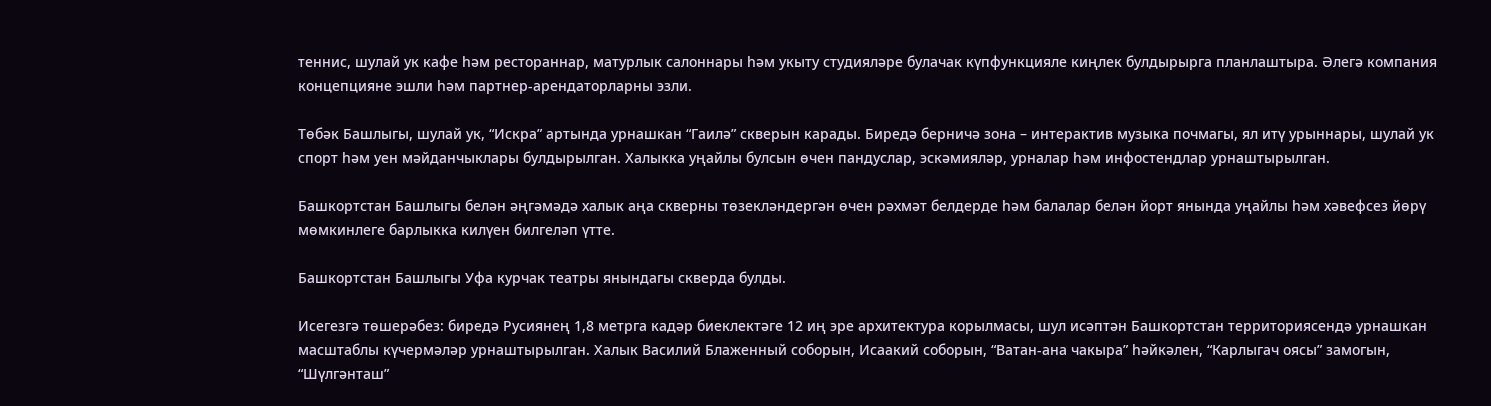теннис, шулай ук кафе һәм рестораннар, матурлык салоннары һәм укыту студияләре булачак күпфункцияле киңлек булдырырга планлаштыра. Әлегә компания концепцияне эшли һәм партнер-арендаторларны эзли.

Төбәк Башлыгы, шулай ук, “Искра” артында урнашкан “Гаилә” скверын карады. Биредә берничә зона – интерактив музыка почмагы, ял итү урыннары, шулай ук спорт һәм уен мәйданчыклары булдырылган. Халыкка уңайлы булсын өчен пандуслар, эскәмияләр, урналар һәм инфостендлар урнаштырылган.

Башкортстан Башлыгы белән әңгәмәдә халык аңа скверны төзекләндергән өчен рәхмәт белдерде һәм балалар белән йорт янында уңайлы һәм хәвефсез йөрү мөмкинлеге барлыкка килүен билгеләп үтте.

Башкортстан Башлыгы Уфа курчак театры янындагы скверда булды.

Исегезгә төшерәбез: биредә Русиянең 1,8 метрга кадәр биеклектәге 12 иң эре архитектура корылмасы, шул исәптән Башкортстан территориясендә урнашкан масштаблы күчермәләр урнаштырылган. Халык Василий Блаженный соборын, Исаакий соборын, “Ватан-ана чакыра” һәйкәлен, “Карлыгач оясы” замогын, “Шүлгәнташ”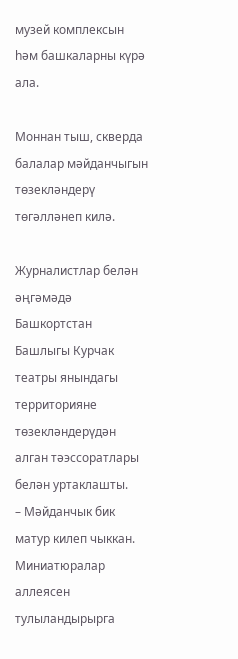музей комплексын һәм башкаларны күрә ала.

Моннан тыш, скверда балалар мәйданчыгын төзекләндерү төгәлләнеп килә.

Журналистлар белән әңгәмәдә Башкортстан Башлыгы Курчак театры янындагы территорияне төзекләндерүдән алган тәэссоратлары белән уртаклашты.
– Мәйданчык бик матур килеп чыккан. Миниатюралар аллеясен тулыландырырга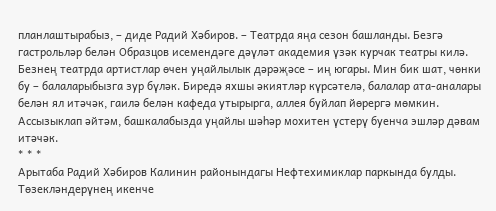планлаштырабыз, – диде Радий Хәбиров. – Театрда яңа сезон башланды. Безгә гастрольләр белән Образцов исемендәге дәүләт академия үзәк курчак театры килә. Безнең театрда артистлар өчен уңайлылык дәрәҗәсе – иң югары. Мин бик шат, чөнки бу – балаларыбызга зур бүләк. Биредә яхшы әкиятләр күрсәтелә, балалар ата-аналары белән ял итәчәк, гаилә белән кафеда утырырга, аллея буйлап йөрергә мөмкин. Ассызыклап әйтәм, башкалабызда уңайлы шәһәр мохитен үстерү буенча эшләр дәвам итәчәк.
* * *
Арытаба Радий Хәбиров Калинин районындагы Нефтехимиклар паркында булды. Төзекләндерүнең икенче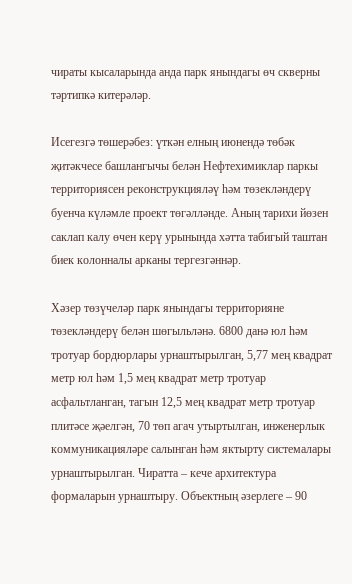чираты кысаларында анда парк янындагы өч скверны тәртипкә китерәләр.

Исегезгә төшерәбез: үткән елның июнендә төбәк җитәкчесе башлангычы белән Нефтехимиклар паркы территориясен реконструкцияләү һәм төзекләндерү буенча күләмле проект төгәлләнде. Аның тарихи йөзен саклап калу өчен керү урынында хәтта табигый таштан биек колонналы арканы тергезгәннәр.

Хәзер төзүчеләр парк янындагы территорияне төзекләндерү белән шөгыльләнә. 6800 данә юл һәм тротуар бордюрлары урнаштырылган, 5,77 мең квадрат метр юл һәм 1,5 мең квадрат метр тротуар асфальтланган, тагын 12,5 мең квадрат метр тротуар плитәсе җәелгән, 70 төп агач утыртылган, инженерлык коммуникацияләре салынган һәм яктырту системалары урнаштырылган. Чиратта – кече архитектура формаларын урнаштыру. Объектның әзерлеге – 90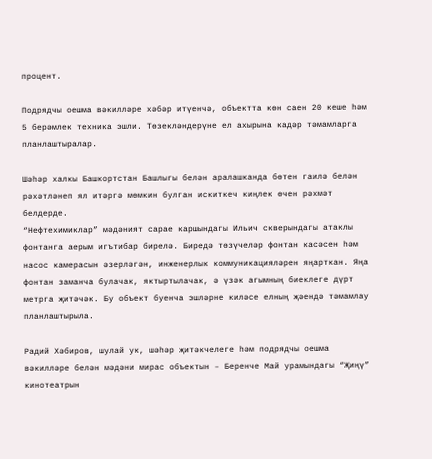процент.

Подрядчы оешма вәкилләре хәбәр итүенчә, объектта көн саен 20 кеше һәм 5 берәмлек техника эшли. Төзекләндерүне ел ахырына кадәр тәмамларга планлаштыралар.

Шәһәр халкы Башкортстан Башлыгы белән аралашканда бөтен гаилә белән рәхәтләнеп ял итәргә мөмкин булган искиткеч киңлек өчен рәхмәт белдерде.
“Нефтехимиклар” мәдәният сарае каршындагы Ильич скверындагы атаклы фонтанга аерым игътибар бирелә. Биредә төзүчеләр фонтан касәсен һәм насос камерасын әзерләгән, инженерлык коммуникацияләрен яңарткан. Яңа фонтан заманча булачак, яктыртылачак, ә үзәк агымның биеклеге дүрт метрга җитәчәк. Бу объект буенча эшләрне киләсе елның җәендә тәмамлау планлаштырыла.

Радий Хәбиров, шулай ук, шәһәр җитәкчелеге һәм подрядчы оешма вәкилләре белән мәдәни мирас объектын – Беренче Май урамындагы “Җиңү” кинотеатрын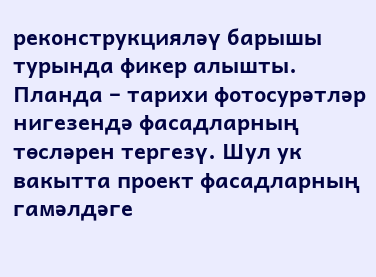реконструкцияләү барышы турында фикер алышты. Планда – тарихи фотосурәтләр нигезендә фасадларның төсләрен тергезү. Шул ук вакытта проект фасадларның гамәлдәге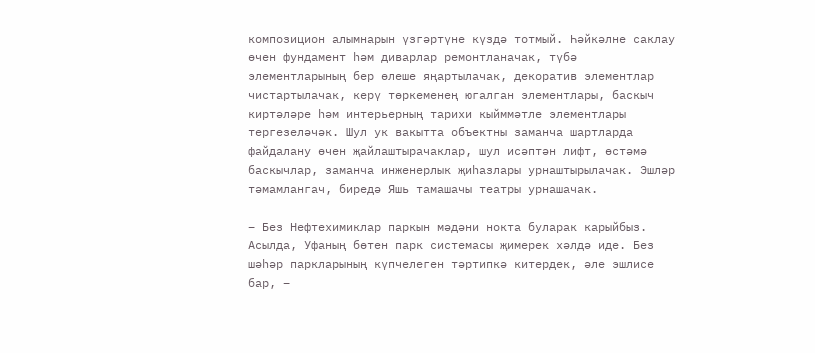композицион алымнарын үзгәртүне күздә тотмый. Һәйкәлне саклау өчен фундамент һәм диварлар ремонтланачак, түбә элементларының бер өлеше яңартылачак, декоратив элементлар чистартылачак, керү төркеменең югалган элементлары, баскыч киртәләре һәм интерьерның тарихи кыйммәтле элементлары тергезеләчәк. Шул ук вакытта объектны заманча шартларда файдалану өчен җайлаштырачаклар, шул исәптән лифт, өстәмә баскычлар, заманча инженерлык җиһазлары урнаштырылачак. Эшләр тәмамлангач, биредә Яшь тамашачы театры урнашачак.

– Без Нефтехимиклар паркын мәдәни нокта буларак карыйбыз. Асылда, Уфаның бөтен парк системасы җимерек хәлдә иде. Без шәһәр паркларының күпчелеген тәртипкә китердек, әле эшлисе бар, –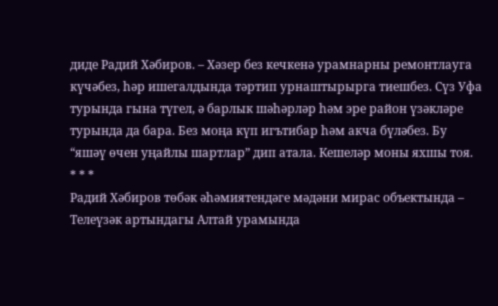диде Радий Хәбиров. – Хәзер без кечкенә урамнарны ремонтлауга күчәбез, һәр ишегалдында тәртип урнаштырырга тиешбез. Сүз Уфа турында гына түгел, ә барлык шәһәрләр һәм эре район үзәкләре турында да бара. Без моңа күп игътибар һәм акча бүләбез. Бу “яшәү өчен уңайлы шартлар” дип атала. Кешеләр моны яхшы тоя.
* * *
Радий Хәбиров төбәк әһәмиятендәге мәдәни мирас объектында – Телеүзәк артындагы Алтай урамында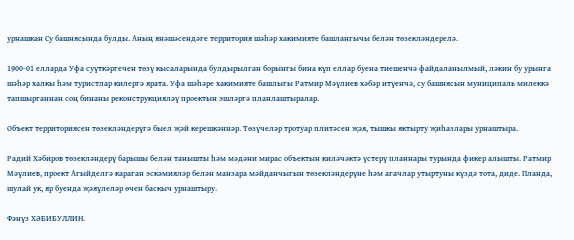урнашкан Су башнясында булды. Аның янәшәсендәге территория шәһәр хакимияте башлангычы белән төзекләндерелә.

1900-01 елларда Уфа суүткәргечен төзү кысаларында булдырылган борынгы бина күп еллар буена тиешенчә файдаланылмый, ләкин бу урынга шәһәр халкы һәм туристлар килергә ярата. Уфа шәһәре хакимияте башлыгы Ратмир Мәүлиев хәбәр итүенчә, су башнясын муниципаль милеккә тапшырганнан соң бинаны реконструкцияләү проектын эшләргә планлаштыралар.

Объект территориясен төзекләндерүгә быел җәй керешкәннәр. Төзүчеләр тротуар плитәсен җәя, тышкы яктырту җиһазлары урнаштыра.

Радий Хәбиров төзекләндерү барышы белән танышты һәм мәдәни мирас объектын киләчәктә үстерү планнары турында фикер алышты. Ратмир Мәүлиев, проект Агыйделгә караган эскәмияләр белән манзара мәйданчыгын төзекләндерүне һәм агачлар утыртуны күздә тота, диде. Планда, шулай ук, яр буенда җәяүлеләр өчен баскыч урнаштыру.

Фәнүз ХӘБИБУЛЛИН.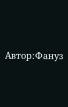Автор:Фануз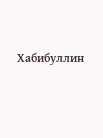Хабибуллин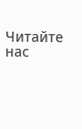Читайте нас